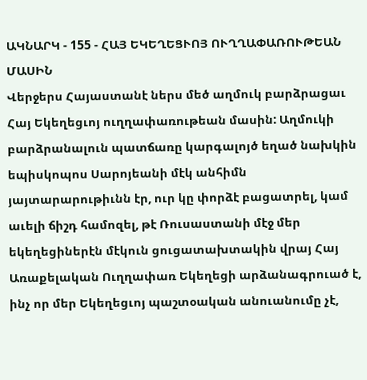ԱԿՆԱՐԿ - 155 - ՀԱՅ ԵԿԵՂԵՑՒՈՅ ՈՒՂՂԱՓԱՌՈՒԹԵԱՆ ՄԱՍԻՆ
Վերջերս Հայաստանէ ներս մեծ աղմուկ բարձրացաւ Հայ Եկեղեցւոյ ուղղափառութեան մասին: Աղմուկի բարձրանալուն պատճառը կարգալոյծ եղած նախկին եպիսկոպոս Սարոյեանի մէկ անհիմն յայտարարութիւնն էր, ուր կը փորձէ բացատրել, կամ աւելի ճիշդ համոզել, թէ Ռուսաստանի մէջ մեր եկեղեցիներէն մէկուն ցուցատախտակին վրայ Հայ Առաքելական Ուղղափառ Եկեղեցի արձանագրուած է, ինչ որ մեր Եկեղեցւոյ պաշտօական անուանումը չէ,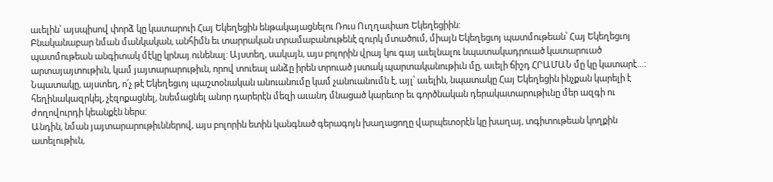աւելին՝ այսպիսով փորձ կը կատարուի Հայ Եկեղեցին ենթակայացնելու Ռուս Ուղղափառ Եկեղեցիին:
Բնականաբար նման մանկական, անհիմն եւ տարրական տրամաբանութենէ զուրկ մտածում, միայն Եկեղեցւոյ պատմութեան՝ Հայ Եկեղեցւոյ պատմութեան անգիտակ մէկը կրնայ ունենալ: Այստեղ, սակայն, այս բոլորին վրայ կու գայ աւելնալու նպատակադրուած կատարուած արտայայտութիւն, կամ յայտարարութիւն, որով տուեալ անձը իրեն տրուած յստակ պարտականութիւն մը, աւելի ճիշդ ՀՐԱՄԱՆ մը կը կատարէ…: Նպատակը, այստեղ, ո՛չ թէ Եկեղեցւոյ պաշտօնական անուանումը կամ չանուանումն է, այլ՝ աւելին, նպատակը Հայ Եկեղեցին ինչքան կարելի է հեղինակազրկել, չէզոքացնել, նսեմացնել անոր դարերէն մեզի աւանդ մնացած կարեւոր եւ գործնական դերակատարութիւնը մեր ազգի ու ժողովուրդի կեանքէն ներս:
Անդին, նման յայտարարութիւններով, այս բոլորին ետին կանգնած գերագոյն խաղացողը վարպետօրէն կը խաղայ, տգիտութեան կողքին ատելութիւն,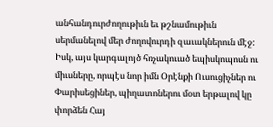անհանդուրժողութիւն եւ թշնամութիւն սերմանելով մեր ժողովուրդի զաւակներուն մէջ: Իսկ, այս կարգալոյծ հռչակուած եպիսկոպոսն ու միւսները, որպէս նոր իմն Օրէնքի Ուսուցիչներ ու Փարիսեցիներ, պիղատոներու մօտ երթալով կը փորձեն Հայ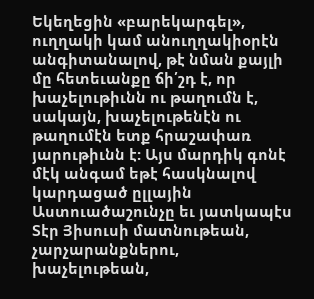Եկեղեցին «բարեկարգել», ուղղակի կամ անուղղակիօրէն անգիտանալով, թէ նման քայլի մը հետեւանքը ճի՛շդ է, որ խաչելութիւնն ու թաղումն է, սակայն, խաչելութենէն ու թաղումէն ետք հրաշափառ յարութիւնն է: Այս մարդիկ գոնէ մէկ անգամ եթէ հասկնալով կարդացած ըլլային Աստուածաշունչը եւ յատկապէս Տէր Յիսուսի մատնութեան, չարչարանքներու, խաչելութեան,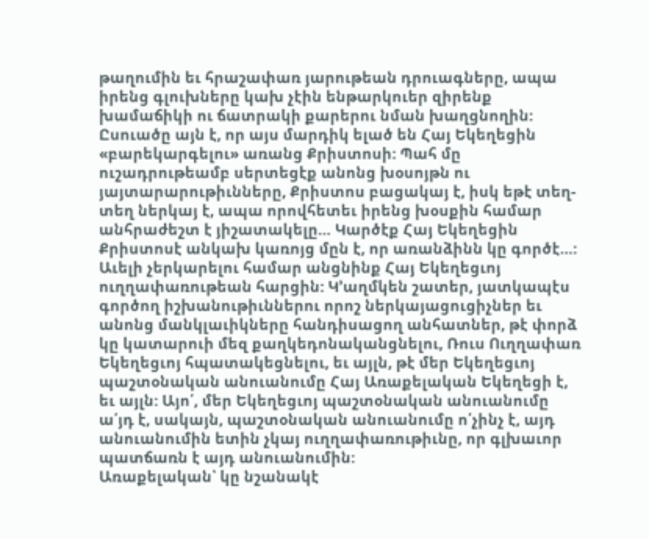թաղումին եւ հրաշափառ յարութեան դրուագները, ապա իրենց գլուխները կախ չէին ենթարկուեր զիրենք խամաճիկի ու ճատրակի քարերու նման խաղցնողին: Ըսուածը այն է, որ այս մարդիկ ելած են Հայ Եկեղեցին «բարեկարգելու» առանց Քրիստոսի: Պահ մը ուշադրութեամբ սերտեցէք անոնց խօսոյթն ու յայտարարութիւնները, Քրիստոս բացակայ է, իսկ եթէ տեղ-տեղ ներկայ է, ապա որովհետեւ իրենց խօսքին համար անհրաժեշտ է յիշատակելը… Կարծէք Հայ Եկեղեցին Քրիստոսէ անկախ կառոյց մըն է, որ առանձինն կը գործէ…:
Աւելի չերկարելու համար անցնինք Հայ Եկեղեցւոյ ուղղափառութեան հարցին: Կ՚աղմկեն շատեր, յատկապէս գործող իշխանութիւններու որոշ ներկայացուցիչներ եւ անոնց մանկլաւիկները հանդիսացող անհատներ, թէ փորձ կը կատարուի մեզ քաղկեդոնականցնելու, Ռուս Ուղղափառ Եկեղեցւոյ հպատակեցնելու, եւ այլն, թէ մեր Եկեղեցւոյ պաշտօնական անուանումը Հայ Առաքելական Եկեղեցի է, եւ այլն: Այո՛, մեր Եկեղեցւոյ պաշտօնական անուանումը ա՛յդ է, սակայն, պաշտօնական անուանումը ո՛չինչ է, այդ անուանումին ետին չկայ ուղղափառութիւնը, որ գլխաւոր պատճառն է այդ անուանումին:
Առաքելական՝ կը նշանակէ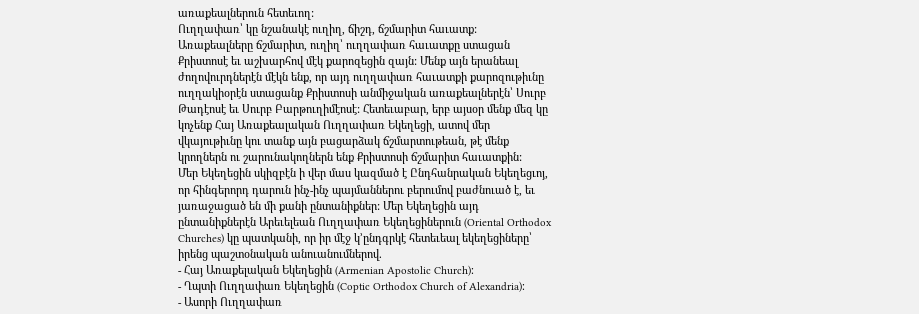առաքեալներուն հետեւող:
Ուղղափառ՝ կը նշանակէ ուղիղ, ճիշդ, ճշմարիտ հաւատք:
Առաքեալները ճշմարիտ, ուղիղ՝ ուղղափառ հաւատքը ստացան Քրիստոսէ եւ աշխարհով մէկ քարոզեցին զայն: Մենք այն երանեալ ժողովուրդներէն մէկն ենք, որ այդ ուղղափառ հաւատքի քարոզութիւնը ուղղակիօրէն ստացանք Քրիստոսի անմիջական առաքեալներէն՝ Սուրբ Թադէոսէ եւ Սուրբ Բարթուղիմէոսէ: Հետեւաբար, երբ այսօր մենք մեզ կը կոչենք Հայ Առաքեալական Ուղղափառ Եկեղեցի, ատով մեր վկայութիւնը կու տանք այն բացարձակ ճշմարտութեան, թէ մենք կրողներն ու շարունակողներն ենք Քրիստոսի ճշմարիտ հաւատքին:
Մեր Եկեղեցին սկիզբէն ի վեր մաս կազմած է Ընդհանրական Եկեղեցւոյ, որ հինգերորդ դարուն ինչ-ինչ պայմաններու բերումով բաժնուած է, եւ յառաջացած են մի քանի ընտանիքներ: Մեր Եկեղեցին այդ ընտանիքներէն Արեւելեան Ուղղափառ Եկեղեցիներուն (Oriental Orthodox Churches) կը պատկանի, որ իր մէջ կ՚ընդգրկէ հետեւեալ եկեղեցիները՝ իրենց պաշտօնական անուանումներով.
- Հայ Առաքելական Եկեղեցին (Armenian Apostolic Church)։
- Ղպտի Ուղղափառ Եկեղեցին (Coptic Orthodox Church of Alexandria)։
- Ասորի Ուղղափառ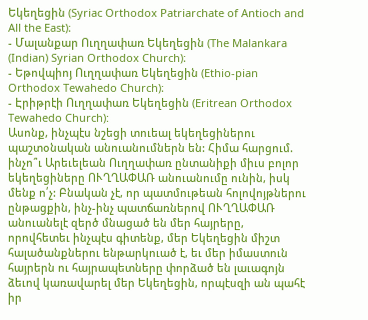Եկեղեցին (Syriac Orthodox Patriarchate of Antioch and All the East)։
- Մալանքար Ուղղափառ Եկեղեցին (The Malankara (Indian) Syrian Orthodox Church)։
- Եթովպիոյ Ուղղափառ Եկեղեցին (Ethio-pian Orthodox Tewahedo Church)։
- Էրիթրէի Ուղղափառ Եկեղեցին (Eritrean Orthodox Tewahedo Church):
Ասոնք, ինչպէս նշեցի տուեալ եկեղեցիներու պաշտօնական անուանումներն են: Հիմա հարցում. ինչո՞ւ Արեւելեան Ուղղափառ ընտանիքի միւս բոլոր եկեղեցիները ՈՒՂՂԱՓԱՌ անուանումը ունին, իսկ մենք ո՛չ: Բնական չէ, որ պատմութեան հոլովոյթներու ընթացքին, ինչ-ինչ պատճառներով ՈՒՂՂԱՓԱՌ անուանելէ զերծ մնացած են մեր հայրերը, որովհետեւ ինչպէս գիտենք, մեր Եկեղեցին միշտ հալածանքներու ենթարկուած է, եւ մեր իմաստուն հայրերն ու հայրապետները փորձած են լաւագոյն ձեւով կառավարել մեր Եկեղեցին, որպէսզի ան պահէ իր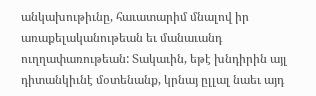անկախութիւնը, հաւատարիմ մնալով իր առաքելականութեան եւ մանաւանդ ուղղափառութեան: Տակաւին, եթէ խնդիրին այլ դիտանկիւնէ մօտենանք, կրնայ ըլլալ նաեւ այդ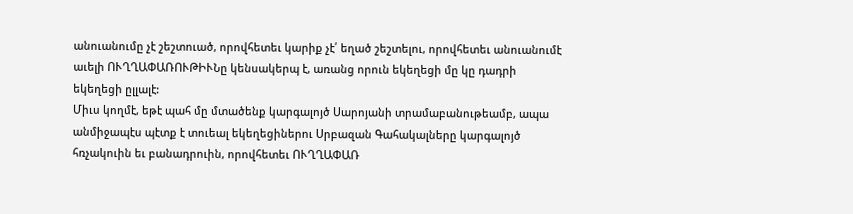անուանումը չէ շեշտուած, որովհետեւ կարիք չէ՛ եղած շեշտելու, որովհետեւ անուանումէ աւելի ՈՒՂՂԱՓԱՌՈՒԹԻՒՆը կենսակերպ է, առանց որուն եկեղեցի մը կը դադրի եկեղեցի ըլլալէ:
Միւս կողմէ, եթէ պահ մը մտածենք կարգալոյծ Սարոյանի տրամաբանութեամբ, ապա անմիջապէս պէտք է տուեալ եկեղեցիներու Սրբազան Գահակալները կարգալոյծ հռչակուին եւ բանադրուին, որովհետեւ ՈՒՂՂԱՓԱՌ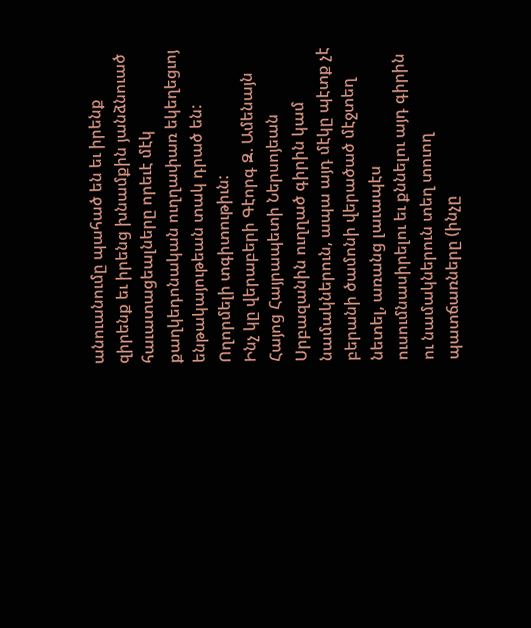անուանումը պահած են եւ իրենք զիրենք եւ իրենց խնամքին յանձնուած հաւատացեալները որեւէ մէկ քաղկեդոնական ուղղափառ եկեղեցւոյ ենթակայութեան տակ դրած են: Ողորմելի տգիտութիւն:
Ինչ կը վերաբերի Գէորգ Զ. Ամենայն Հայոց Հայրապետի Ներսոյեան Սրբազանին ուղղած գիրին կամ նամակներուն, ապա այդ մէկը պէտք չէ բերանի ծամոնի վերածած մէջտեղ նետել, առանց լաւապէս ուսումնասիրելու եւ քննելու այդ գիրին ու նամակներուն տեղ տուող պատճառները (ինչը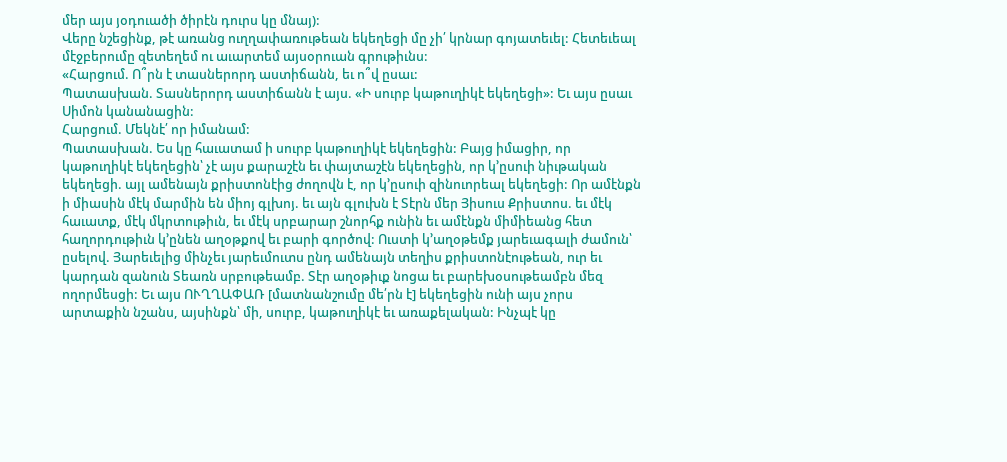մեր այս յօդուածի ծիրէն դուրս կը մնայ):
Վերը նշեցինք, թէ առանց ուղղափառութեան եկեղեցի մը չի՛ կրնար գոյատեւել: Հետեւեալ մէջբերումը զետեղեմ ու աւարտեմ այսօրուան գրութիւնս:
«Հարցում. Ո՞րն է տասներորդ աստիճանն, եւ ո՞վ ըսաւ:
Պատասխան. Տասներորդ աստիճանն է այս. «Ի սուրբ կաթուղիկէ եկեղեցի»: Եւ այս ըսաւ Սիմոն կանանացին:
Հարցում. Մեկնէ՛ որ իմանամ:
Պատասխան. Ես կը հաւատամ ի սուրբ կաթուղիկէ եկեղեցին: Բայց իմացիր, որ կաթուղիկէ եկեղեցին՝ չէ այս քարաշէն եւ փայտաշէն եկեղեցին, որ կ՚ըսուի նիւթական եկեղեցի. այլ ամենայն քրիստոնէից ժողովն է, որ կ՚ըսուի զինուորեալ եկեղեցի: Որ ամէնքն ի միասին մէկ մարմին են միոյ գլխոյ. եւ այն գլուխն է Տէրն մեր Յիսուս Քրիստոս. եւ մէկ հաւատք, մէկ մկրտութիւն, եւ մէկ սրբարար շնորհք ունին եւ ամէնքն միմիեանց հետ հաղորդութիւն կ՚ընեն աղօթքով եւ բարի գործով: Ուստի կ՚աղօթեմք յարեւագալի ժամուն՝ ըսելով. Յարեւելից մինչեւ յարեւմուտս ընդ ամենայն տեղիս քրիստոնէութեան, ուր եւ կարդան զանուն Տեառն սրբութեամբ. Տէր աղօթիւք նոցա եւ բարեխօսութեամբն մեզ ողորմեսցի: Եւ այս ՈՒՂՂԱՓԱՌ [մատնանշումը մե՛րն է] եկեղեցին ունի այս չորս արտաքին նշանս, այսինքն՝ մի, սուրբ, կաթուղիկէ եւ առաքելական: Ինչպէ կը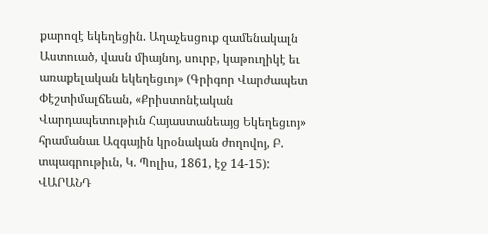քարոզէ եկեղեցին. Աղաչեսցուք զամենակալն Աստուած, վասն միայնոյ, սուրբ, կաթուղիկէ եւ առաքելական եկեղեցւոյ» (Գրիգոր Վարժապետ Փէշտիմալճեան, «Քրիստոնէական Վարդապետութիւն Հայաստանեայց Եկեղեցւոյ» հրամանաւ Ազգային կրօնական ժողովոյ, Բ. տպագրութիւն, Կ. Պոլիս, 1861, էջ 14-15):
ՎԱՐԱՆԴ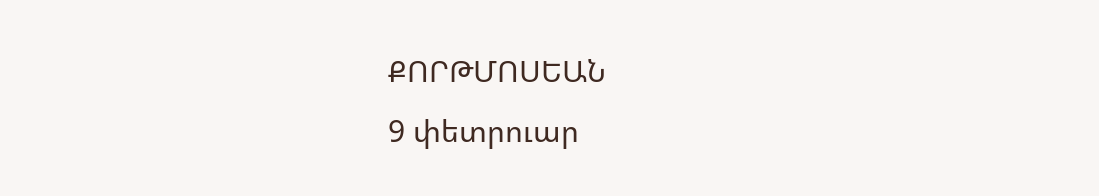ՔՈՐԹՄՈՍԵԱՆ
9 փետրուար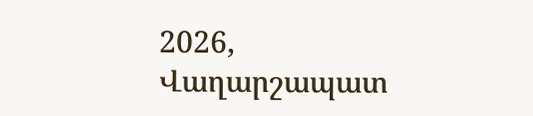2026, Վաղարշապատ